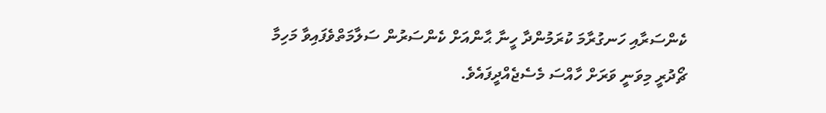ކެންސަރާއި ހަނގުރާމަ ކުރަމުންދާ ހީނާ ޙާންއަށް ކެންސަރުން ސަލާމަތްވެފައިވާ މަހިމާ ޗޯދުރީ މިވަނީ ވަރަށް ހާއްސަ މެސެޖެއްދީފައެވެ.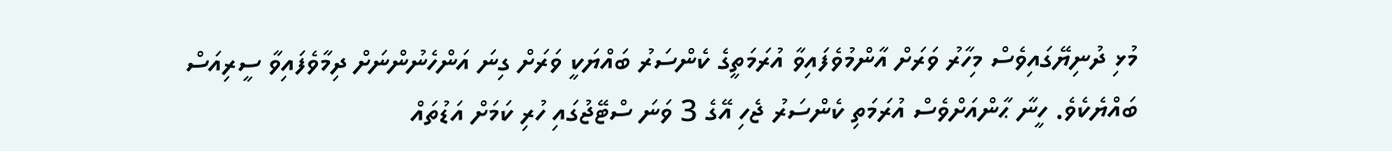މުޅި ދުނިޔޭގައިވެސް މިހާރު ވަރަށް އާންމުވެފައިވާ އުރަމަތީގެ ކެންސަރު ބައްޔަކީ ވަރަށް ގިނަ އަންހެނުންނަށް ދިމާވެފައިވާ ސީރިއަސް ބައްޔެކެވެ. ހީނާ ޙާންއަށްވެސް އުރަމަތި ކެންސަރު ޖެހި އޭގެ 3 ވަނަ ސްޓޭޖުގައި ހުރި ކަމަށް އަޑުތައް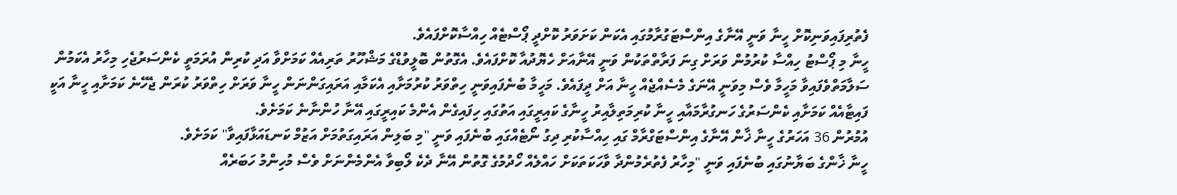ފެތުރިފައިވަނިކޮށް ހީނާ ވަނީ އޭނާގެ އިންސްޓަގުރާމުގައި އެކަން ކަށަވަރު ކޮށްދީ ޕޯސްޓެއް ހިއްސާކޮށްފައެވެ.
ހީނާ މި ޕޯސްޓު ހިއްސާ ކުރުމުން ވަރަށް ގިނަ ފަރާތްތަކުން ވަނީ އޭނާއަށް ހެޔޮދުއާ ކޮށްފައެވެ. އެގޮތުން ބޮލީވުޑްގެ މަޝްހޫރު ތަރިއެއް ކަމަށްވާ އަދި ކުރިން އުރަމަތީ ކެންސަރުޖެހި މިހާރު އެކަމުން ސަލާމަތްވެފައިވާ މަހީމާ ވެސް މިވަނީ އޭނަގެ މެސެއްޖެއް ހީނާ އަށް ދީފައެވެ. މަހީމާ ބުނެފައިވަނީ ހިތްވަރު ކުރުމަށާއި އެކަމާއި އަރައިގަންނަން ހީނާ ވަރަށް ހިތްވަރު ކުރަން ޖެހޭނެ ކަމަށާއި ހީނާ އަކީ ފައިޓާއެއް ކަމަށާއި ކެންސަރުގެ ހަނގުރާމައާއި ހީނާ ކުރިމަތިލާއިރު ހީނާގެ ކައިރީގައި އަތުގައި ހިފައިގެން އެންމެ ކައިރީގައި އޭނާ ހުންނާނެ ކަމަށެވެ.
އުމުރުން 36 އަހަރުގެ ހީނާ ޚާން އޭނާގެ އިންސްޓަގްރާމް ގައި ހިއްސާކުރި ދިގު ނޯޓެއްގައި ބުނެފައި ވަނީ "މި ބަލިން އަރައިގަތުމަށް އަޒުމް ކަނޑައަޅާފައިވާ" ކަމަށެވެ.
ހީނާ ޚާންގެ ބަޔާނުގައި ބުނެފައި ވަނީ "މިހާރު ފެތުރެމުންދާ ވާހަކަތަކަށް ހައްލެއް ހޯދުމުގެ ގޮތުން އޭނާ ދެކެ ލޯބިވާ އެންމެންނަށް ވެސް މުހިންމު ހަބަރެއް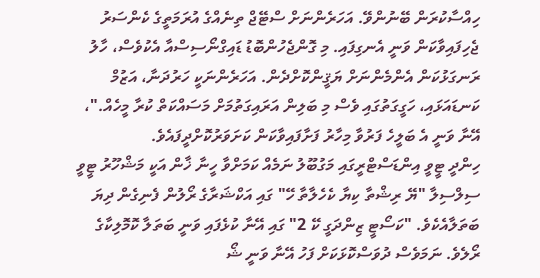ހިއްސާކުރަން ބޭނުންވޭ. އަހަރެންނަށް ސްޓޭޖް ތިނެއްގެ އުރަމަތީގެ ކެންސަރު ޖެހިފައިވާކަން ވަނީ އެނގިފައި. މި ގޮންޖެހުންބޮޑު ޑައިގްނޯސިސްއާ އެކުވެސް، ހާލު ރަނގަޅުކަން އެންމެންނަށް ޔަޤީންކޮށްދެން. އަހަރެންނަކީ ހަރުދަނާ، އަޒުމް ކަނޑައަޅައި، ހަގީގަތުގައި ވެސް މި ބަލިން އަރައިގަތުމަށް މަސައްކަތް ކުރާ މީހެއް."،
އޭނާ ވަނީ އެ ބަލީހެ ފަރުވާ މިހާރު ފަށާފައިވާކަން ކަށަވަރުކޮށްދީފައެވެ.
ހިންދީ ޓީވީ އިންޑަސްޓްރީގައި މަގުބޫލު ނަމެއް ކަމަށްވާ ހީނާ ޚާން އަކީ މަޝްހޫރު ޓީވީ ސިލްސިލާ "ޔޭ ރިޝްތާ ކިޔާ ކެހެލާތާ ހޭ" ގައި އަކްޝަރާގެ ރޯލުން ފެނިގެން ދިޔަ ބަތަލާއެކެވެ. "ކަސޯޓީ ޒިންދަގީ ކޭ 2" ގައި އޭނާ ކުޅެފައި ވަނީ ބަތަލާ ކޮމޮލިކާގެ ރޯލެވެ. ނަމަވެސް ދުވަސްކޮޅަކަށް ފަހު އޭނާ ވަނީ ޝޯ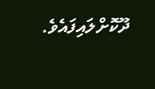ދޫކޮށްލައިފައެވެ.